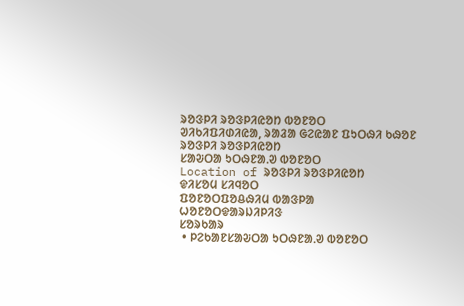ᱨᱚᱝᱞᱤ ᱨᱚᱝᱞᱤᱭᱚᱴ ᱵᱚᱱᱚᱛ
ᱣᱤᱠᱤᱯᱤᱰᱤᱭᱟ, ᱨᱟᱲᱟ ᱜᱮᱭᱟᱱ ᱯᱩᱛᱷᱤ ᱠᱷᱚᱱ
ᱨᱚᱝᱞᱤ ᱨᱚᱝᱞᱤᱭᱚᱴ
ᱥᱟᱶᱛᱟ ᱩᱛᱷᱱᱟᱹᱣ ᱵᱚᱱᱚᱛ
Location of ᱨᱚᱝᱞᱤ ᱨᱚᱝᱞᱤᱭᱚᱴ
ᱫᱤᱥᱚᱢ ᱥᱤᱧᱚᱛ
ᱯᱚᱱᱚᱛᱯᱚᱪᱷᱤᱢ ᱵᱟᱝᱞᱟ
ᱦᱚᱱᱚᱛᱫᱟᱨᱡᱤᱞᱤᱝ
ᱥᱚᱨᱠᱟᱨ
 • ᱞᱮᱠᱟᱱᱥᱟᱶᱛᱟ ᱩᱛᱷᱱᱟᱹᱣ ᱵᱚᱱᱚᱛ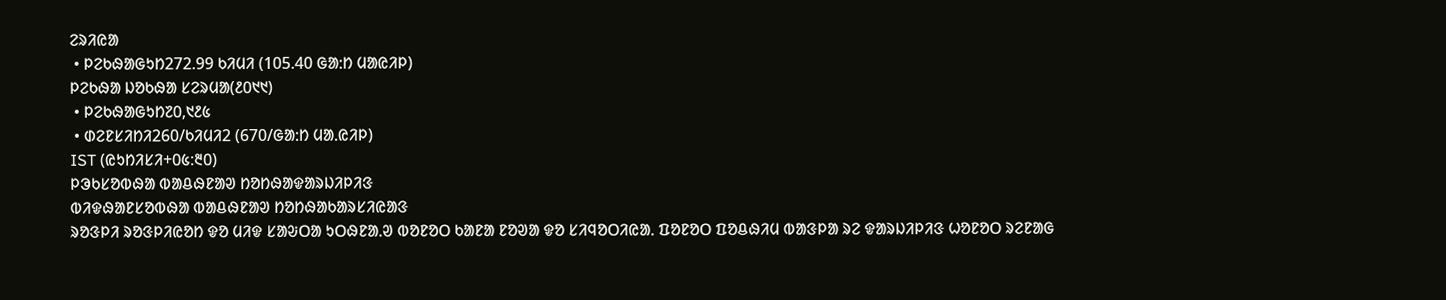ᱮᱨᱤᱭᱟ
 • ᱞᱮᱠᱷᱟᱜᱩᱴ272.99 ᱠᱤᱢᱤ (105.40 ᱜᱟᱺᱴ ᱢᱟᱭᱤᱞ)
ᱞᱮᱠᱷᱟ ᱡᱚᱠᱷᱟ ᱥᱮᱨᱢᱟ(᱒᱐᱑᱑)
 • ᱞᱮᱠᱷᱟᱜᱩᱴ᱗᱐,᱑᱒᱕
 • ᱰᱮᱱᱥᱤᱴᱤ260/ᱠᱤᱢᱤ2 (670/ᱜᱟᱺᱴ ᱢᱟᱹᱭᱤᱞ)
IST (ᱭᱩᱴᱤᱥᱤ+᱐᱕:᱓᱐)
ᱞᱳᱠᱥᱚᱵᱷᱟ ᱵᱟᱪᱷᱱᱟᱣ ᱴᱚᱴᱷᱟᱫᱟᱨᱡᱤᱞᱤᱝ
ᱵᱤᱫᱷᱟᱱᱥᱚᱵᱷᱟ ᱵᱟᱪᱷᱱᱟᱣ ᱴᱚᱴᱷᱟᱠᱟᱨᱥᱤᱭᱟᱝ
ᱨᱚᱝᱞᱤ ᱨᱚᱝᱞᱤᱭᱚᱴ ᱫᱚ ᱢᱤᱫ ᱥᱟᱶᱛᱟ ᱩᱛᱷᱱᱟᱹᱣ ᱵᱚᱱᱚᱛ ᱠᱟᱱᱟ ᱱᱚᱣᱟ ᱫᱚ ᱥᱤᱧᱚᱛᱤᱭᱟᱹ ᱯᱚᱱᱚᱛ ᱯᱚᱪᱷᱤᱢ ᱵᱟᱝᱞᱟ ᱨᱮ ᱫᱟᱨᱡᱤᱞᱤᱝ ᱦᱚᱱᱚᱛ ᱨᱮᱱᱟᱜ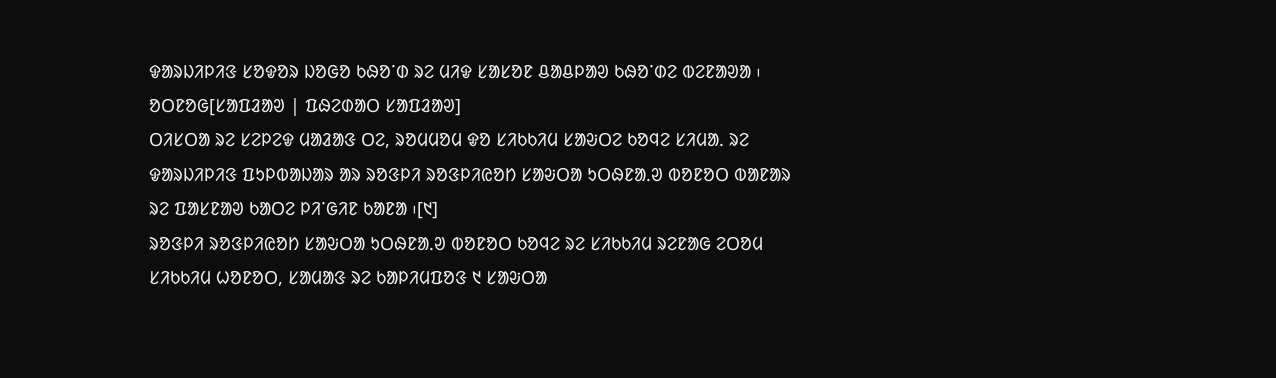ᱫᱟᱨᱡᱤᱞᱤᱝ ᱥᱚᱫᱚᱨ ᱡᱚᱜᱚ ᱠᱷᱚᱸᱰ ᱨᱮ ᱢᱤᱫ ᱥᱟᱥᱚᱱ ᱪᱟᱪᱞᱟᱣ ᱠᱷᱚᱸᱰᱮ ᱵᱮᱱᱟᱣᱟ ᱾
ᱚᱛᱱᱚᱜ[ᱥᱟᱯᱲᱟᱣ | ᱯᱷᱮᱰᱟᱛ ᱥᱟᱯᱲᱟᱣ]
ᱛᱤᱥᱛᱟ ᱨᱮ ᱥᱮᱞᱮᱫ ᱢᱟᱲᱟᱝ ᱛᱮ, ᱨᱚᱢᱢᱚᱢ ᱫᱚ ᱥᱤᱠᱠᱤᱢ ᱥᱟᱶᱛᱮ ᱠᱚᱧᱮ ᱥᱤᱢᱟᱹ ᱨᱮ ᱫᱟᱨᱡᱤᱞᱤᱝ ᱯᱩᱞᱵᱟᱡᱟᱨ ᱟᱨ ᱨᱚᱝᱞᱤ ᱨᱚᱝᱞᱤᱭᱚᱴ ᱥᱟᱶᱛᱟ ᱩᱛᱷᱱᱟᱹᱣ ᱵᱚᱱᱚᱛ ᱵᱟᱱᱟᱨ ᱨᱮ ᱯᱟᱥᱱᱟᱣ ᱠᱟᱛᱮ ᱞᱤᱸᱜᱤᱱ ᱠᱟᱱᱟ ᱾[᱑]
ᱨᱚᱝᱞᱤ ᱨᱚᱝᱞᱤᱭᱚᱴ ᱥᱟᱶᱛᱟ ᱩᱛᱷᱱᱟᱹᱣ ᱵᱚᱱᱚᱛ ᱠᱚᱧᱮ ᱨᱮ ᱥᱤᱠᱠᱤᱢ ᱨᱮᱱᱟᱜ ᱮᱛᱚᱢ ᱥᱤᱠᱠᱤᱢ ᱦᱚᱱᱚᱛ, ᱥᱟᱢᱟᱝ ᱨᱮ ᱠᱟᱞᱤᱢᱯᱚᱝ ᱑ ᱥᱟᱶᱛᱟ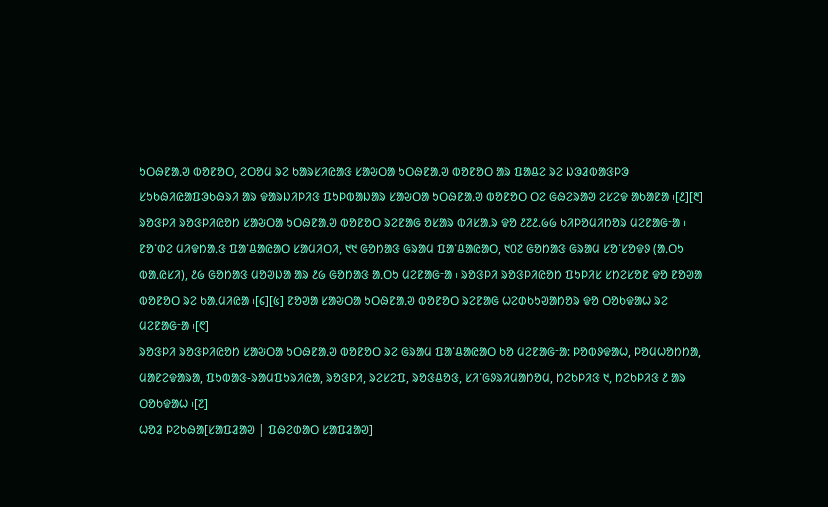ᱩᱛᱷᱱᱟᱹᱣ ᱵᱚᱱᱚᱛ, ᱮᱛᱚᱢ ᱨᱮ ᱠᱟᱨᱥᱤᱭᱟᱝ ᱥᱟᱶᱛᱟ ᱩᱛᱷᱱᱟᱹᱣ ᱵᱚᱱᱚᱛ ᱟᱨ ᱯᱟᱪᱮ ᱨᱮ ᱡᱳᱲᱵᱟᱝᱞᱳ ᱥᱩᱠᱷᱤᱭᱟᱯᱳᱠᱷᱨᱤ ᱟᱨ ᱫᱟᱨᱡᱤᱞᱤᱝ ᱯᱩᱞᱵᱟᱡᱟᱨ ᱥᱟᱶᱛᱟ ᱩᱛᱷᱱᱟᱹᱣ ᱵᱚᱱᱚᱛ ᱛᱮ ᱜᱷᱮᱨᱟᱣ ᱮᱥᱮᱫ ᱟᱠᱟᱱᱟ ᱾[᱒][᱓]
ᱨᱚᱝᱞᱤ ᱨᱚᱝᱞᱤᱭᱚᱴ ᱥᱟᱶᱛᱟ ᱩᱛᱷᱱᱟᱹᱣ ᱵᱚᱱᱚᱛ ᱨᱮᱱᱟᱜ ᱚᱥᱟᱨ ᱵᱤᱥᱟᱹᱨ ᱫᱚ ᱒᱗᱒.᱙᱙ ᱠᱤᱞᱚᱢᱤᱴᱚᱨ ᱢᱮᱱᱟᱜᱼᱟ ᱾ ᱱᱚᱸᱰᱮ ᱢᱤᱫᱴᱟᱹᱝ ᱯᱟᱸᱪᱟᱭᱟᱛ ᱥᱟᱢᱤᱛᱤ, ᱑᱑ ᱜᱚᱴᱟᱝ ᱜᱨᱟᱢ ᱯᱟᱸᱪᱟᱭᱟᱛ, ᱑᱐᱗ ᱜᱚᱴᱟᱝ ᱜᱨᱟᱢ ᱥᱚᱸᱥᱚᱫᱽ (ᱟᱹᱛᱩ ᱵᱟᱹᱭᱥᱤ), ᱒᱙ ᱜᱚᱴᱟᱝ ᱢᱚᱣᱡᱟ ᱟᱨ ᱒᱙ ᱜᱚᱴᱟᱝ ᱟᱹᱛᱩ ᱢᱮᱱᱟᱜᱼᱟ ᱾ ᱨᱚᱝᱞᱤ ᱨᱚᱝᱞᱤᱭᱚᱴ ᱯᱩᱞᱤᱥ ᱥᱴᱮᱥᱚᱱ ᱫᱚ ᱱᱚᱣᱟ ᱵᱚᱱᱚᱛ ᱨᱮ ᱠᱟᱹᱢᱤᱭᱟ ᱾[᱔][᱕] ᱱᱚᱣᱟ ᱥᱟᱶᱛᱟ ᱩᱛᱷᱱᱟᱹᱣ ᱵᱚᱱᱚᱛ ᱨᱮᱱᱟᱜ ᱦᱮᱰᱠᱩᱣᱟᱴᱚᱨ ᱫᱚ ᱛᱚᱠᱫᱟᱦ ᱨᱮ ᱢᱮᱱᱟᱜᱼᱟ ᱾[᱖]
ᱨᱚᱝᱞᱤ ᱨᱚᱝᱞᱤᱭᱚᱴ ᱥᱟᱶᱛᱟ ᱩᱛᱷᱱᱟᱹᱣ ᱵᱚᱱᱚᱛ ᱨᱮ ᱜᱨᱟᱢ ᱯᱟᱸᱪᱟᱭᱟᱛ ᱠᱚ ᱢᱮᱱᱟᱜᱼᱟ: ᱞᱚᱵᱽᱫᱟᱦ, ᱞᱚᱢᱦᱚᱴᱴᱟ, ᱢᱟᱱᱮᱫᱟᱨᱟ, ᱯᱩᱵᱟᱝ-ᱨᱟᱢᱯᱩᱨᱤᱭᱟ, ᱨᱚᱝᱞᱤ, ᱨᱮᱥᱮᱯ, ᱨᱚᱝᱪᱚᱝ, ᱥᱤᱸᱜᱽᱨᱤᱢᱟᱴᱚᱢ, ᱴᱮᱠᱞᱤᱝ ᱑, ᱴᱮᱠᱞᱤᱝ ᱒ ᱟᱨ ᱛᱚᱠᱫᱟᱦ ᱾[᱗]
ᱦᱚᱲ ᱞᱮᱠᱷᱟ[ᱥᱟᱯᱲᱟᱣ | ᱯᱷᱮᱰᱟᱛ ᱥᱟᱯᱲᱟᱣ]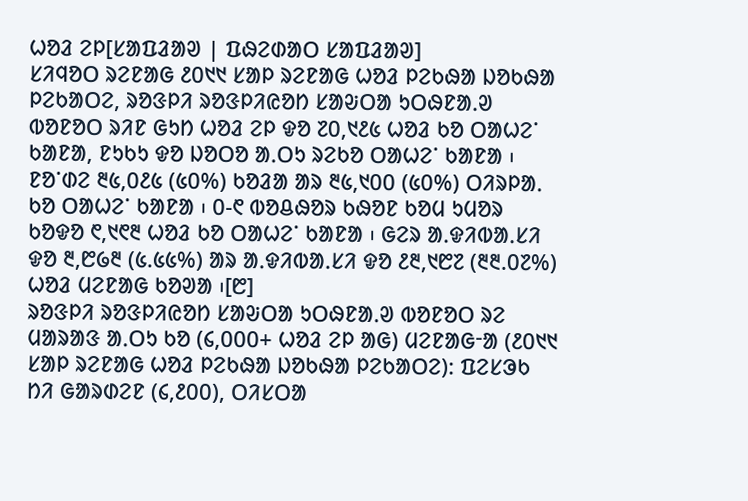ᱦᱚᱲ ᱮᱞ[ᱥᱟᱯᱲᱟᱣ | ᱯᱷᱮᱰᱟᱛ ᱥᱟᱯᱲᱟᱣ]
ᱥᱤᱧᱚᱛ ᱨᱮᱱᱟᱜ ᱒᱐᱑᱑ ᱥᱟᱞ ᱨᱮᱱᱟᱜ ᱦᱚᱲ ᱞᱮᱠᱷᱟ ᱡᱚᱠᱷᱟ ᱞᱮᱠᱟᱛᱮ, ᱨᱚᱝᱞᱤ ᱨᱚᱝᱞᱤᱭᱚᱴ ᱥᱟᱶᱛᱟ ᱩᱛᱷᱱᱟᱹᱣ ᱵᱚᱱᱚᱛ ᱨᱤᱱ ᱜᱩᱴ ᱦᱚᱲ ᱮᱞ ᱫᱚ ᱗᱐,᱑᱒᱕ ᱦᱚᱲ ᱠᱚ ᱛᱟᱦᱮᱸ ᱠᱟᱱᱟ, ᱱᱩᱠᱩ ᱫᱚ ᱡᱚᱛᱚ ᱟᱹᱛᱩ ᱨᱮᱠᱚ ᱛᱟᱦᱮᱸ ᱠᱟᱱᱟ ᱾ ᱱᱚᱸᱰᱮ ᱓᱕,᱐᱒᱕ (᱕᱐%) ᱠᱚᱲᱟ ᱟᱨ ᱓᱕,᱑᱐᱐ (᱕᱐%) ᱛᱤᱨᱞᱟᱹ ᱠᱚ ᱛᱟᱦᱮᱸ ᱠᱟᱱᱟ ᱾ ᱐-᱖ ᱵᱚᱪᱷᱚᱨ ᱠᱷᱚᱱ ᱠᱚᱢ ᱩᱢᱚᱨ ᱠᱚᱫᱚ ᱖,᱑᱖᱓ ᱦᱚᱲ ᱠᱚ ᱛᱟᱦᱮᱸ ᱠᱟᱱᱟ ᱾ ᱜᱮᱨ ᱟᱹᱫᱤᱵᱟᱹᱥᱤ ᱫᱚ ᱓,᱘᱙᱓ (᱕.᱕᱕%) ᱟᱨ ᱟᱹᱫᱤᱵᱟᱹᱥᱤ ᱫᱚ ᱒᱓,᱑᱘᱗ (᱓᱓.᱐᱗%) ᱦᱚᱲ ᱢᱮᱱᱟᱜ ᱠᱚᱣᱟ ᱾[᱘]
ᱨᱚᱝᱞᱤ ᱨᱚᱝᱞᱤᱭᱚᱴ ᱥᱟᱶᱛᱟ ᱩᱛᱷᱱᱟᱹᱣ ᱵᱚᱱᱚᱛ ᱨᱮ ᱢᱟᱨᱟᱝ ᱟᱹᱛᱩ ᱠᱚ (᱔,᱐᱐᱐+ ᱦᱚᱲ ᱮᱞ ᱟᱜ) ᱢᱮᱱᱟᱜᱼᱟ (᱒᱐᱑᱑ ᱥᱟᱞ ᱨᱮᱱᱟᱜ ᱦᱚᱲ ᱞᱮᱠᱷᱟ ᱡᱚᱠᱷᱟ ᱞᱮᱠᱟᱛᱮ): ᱯᱮᱥᱳᱠ ᱴᱤ ᱜᱟᱨᱰᱮᱱ (᱔,᱒᱐᱐), ᱛᱤᱥᱛᱟ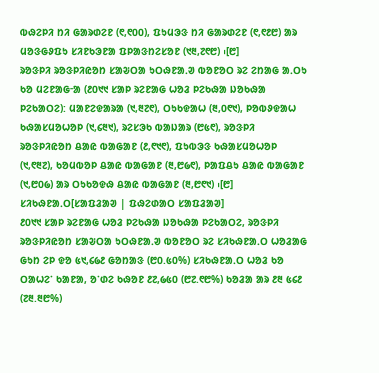ᱵᱷᱮᱞᱤ ᱴᱤ ᱜᱟᱨᱰᱮᱱ (᱖,᱖᱐᱐), ᱯᱩᱢᱳᱝ ᱴᱤ ᱜᱟᱨᱰᱮᱱ (᱖,᱖᱒᱘) ᱟᱨ ᱢᱚᱝᱜᱽᱯᱩ ᱥᱤᱱᱠᱳᱱᱟ ᱯᱞᱟᱝᱴᱮᱥᱚᱱ (᱑᱓,᱗᱖᱘) ᱾[᱘]
ᱨᱚᱝᱞᱤ ᱨᱚᱝᱞᱤᱭᱚᱴ ᱥᱟᱶᱛᱟ ᱩᱛᱷᱱᱟᱹᱣ ᱵᱚᱱᱚᱛ ᱨᱮ ᱮᱴᱟᱜ ᱟᱹᱛᱩ ᱠᱚ ᱢᱮᱱᱟᱜᱼᱟ (᱒᱐᱑᱑ ᱥᱟᱞ ᱨᱮᱱᱟᱜ ᱦᱚᱲ ᱞᱮᱠᱷᱟ ᱡᱚᱠᱷᱟ ᱞᱮᱠᱟᱛᱮ): ᱢᱟᱱᱮᱫᱟᱨᱟ (᱑,᱓᱗᱖), ᱛᱩᱠᱫᱟᱦ (᱓,᱐᱖᱑), ᱞᱚᱵᱽᱫᱟᱦ ᱠᱷᱟᱥᱢᱚᱦᱚᱞ (᱑,᱔᱓᱑), ᱨᱮᱥᱳᱠ ᱵᱟᱡᱟᱨ (᱘᱕᱖), ᱨᱚᱝᱞᱤ ᱨᱚᱝᱞᱤᱭᱚᱴ ᱪᱟᱭ ᱵᱟᱜᱟᱱ (᱒,᱖᱑᱖), ᱯᱩᱵᱳᱝ ᱠᱷᱟᱥᱢᱚᱦᱚᱞ (᱑,᱖᱓᱗), ᱠᱚᱢᱵᱚᱞ ᱪᱟᱭ ᱵᱟᱜᱟᱱ (᱓,᱘᱙᱖), ᱞᱟᱯᱪᱩ ᱪᱟᱭ ᱵᱟᱜᱟᱱ (᱑,᱘᱐᱙) ᱟᱨ ᱛᱩᱠᱚᱫᱷ ᱪᱟᱭ ᱵᱟᱜᱟᱱ (᱓,᱘᱖᱑) ᱾[᱘]
ᱥᱤᱠᱷᱱᱟᱹᱛ[ᱥᱟᱯᱲᱟᱣ | ᱯᱷᱮᱰᱟᱛ ᱥᱟᱯᱲᱟᱣ]
᱒᱐᱑᱑ ᱥᱟᱞ ᱨᱮᱱᱟᱜ ᱦᱚᱲ ᱞᱮᱠᱷᱟ ᱡᱚᱠᱷᱟ ᱞᱮᱠᱟᱛᱮ, ᱨᱚᱝᱞᱤ ᱨᱚᱝᱞᱤᱭᱚᱴ ᱥᱟᱶᱛᱟ ᱩᱛᱷᱱᱟᱹᱣ ᱵᱚᱱᱚᱛ ᱨᱮ ᱥᱤᱠᱷᱱᱟᱹᱛ ᱦᱚᱲᱟᱜ ᱜᱩᱴ ᱮᱞ ᱫᱚ ᱕᱑,᱔᱙᱒ ᱜᱚᱴᱟᱝ (᱘᱐.᱕᱐%) ᱥᱤᱠᱷᱱᱟᱹᱛ ᱦᱚᱲ ᱠᱚ ᱛᱟᱦᱮᱸ ᱠᱟᱱᱟ, ᱚᱸᱰᱮ ᱠᱷᱚᱱ ᱒᱗,᱙᱕᱐ (᱘᱗.᱖᱘%) ᱠᱚᱲᱟ ᱟᱨ ᱒᱓ ᱕᱔᱒ (᱗᱓.᱓᱘%)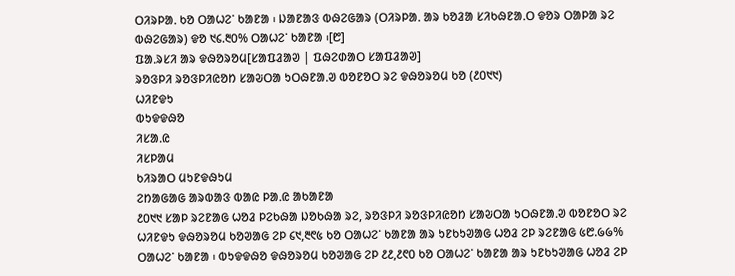ᱛᱤᱨᱞᱟᱹ ᱠᱚ ᱛᱟᱦᱮᱸ ᱠᱟᱱᱟ ᱾ ᱡᱟᱱᱟᱝ ᱵᱷᱮᱜᱟᱨ (ᱛᱤᱨᱞᱟᱹ ᱟᱨ ᱠᱚᱲᱟ ᱥᱤᱠᱷᱱᱟᱹᱛ ᱫᱚᱨ ᱛᱟᱞᱟ ᱨᱮ ᱵᱷᱮᱜᱟᱨ) ᱫᱚ ᱑᱔.᱓᱐% ᱛᱟᱦᱮᱸ ᱠᱟᱱᱟ ᱾[᱘]
ᱯᱟᱹᱨᱥᱤ ᱟᱨ ᱫᱷᱚᱨᱚᱢ[ᱥᱟᱯᱲᱟᱣ | ᱯᱷᱮᱰᱟᱛ ᱥᱟᱯᱲᱟᱣ]
ᱨᱚᱝᱞᱤ ᱨᱚᱝᱞᱤᱭᱚᱴ ᱥᱟᱶᱛᱟ ᱩᱛᱷᱱᱟᱹᱣ ᱵᱚᱱᱚᱛ ᱨᱮ ᱫᱷᱚᱨᱚᱢ ᱠᱚ (᱒᱐᱑᱑)
ᱦᱤᱱᱫᱩ
ᱵᱩᱫᱫᱷᱚ
ᱤᱥᱟᱹᱭ
ᱤᱥᱞᱟᱢ
ᱠᱤᱨᱟᱛ ᱢᱩᱱᱫᱷᱩᱢ
ᱮᱴᱟᱜᱟᱜ ᱟᱨᱵᱟᱝ ᱵᱟᱭ ᱞᱟᱹᱭ ᱟᱠᱟᱱᱟ
᱒᱐᱑᱑ ᱥᱟᱞ ᱨᱮᱱᱟᱜ ᱦᱚᱲ ᱞᱮᱠᱷᱟ ᱡᱚᱠᱷᱟ ᱨᱮ, ᱨᱚᱝᱞᱤ ᱨᱚᱝᱞᱤᱭᱚᱴ ᱥᱟᱶᱛᱟ ᱩᱛᱷᱱᱟᱹᱣ ᱵᱚᱱᱚᱛ ᱨᱮ ᱦᱤᱱᱫᱩ ᱫᱷᱚᱨᱚᱢ ᱠᱚᱣᱟᱜ ᱮᱞ ᱔᱑,᱓᱖᱕ ᱠᱚ ᱛᱟᱦᱮᱸ ᱠᱟᱱᱟ ᱟᱨ ᱩᱱᱠᱩᱣᱟᱜ ᱦᱚᱲ ᱮᱞ ᱨᱮᱱᱟᱜ ᱕᱘.᱙᱙% ᱛᱟᱦᱮᱸ ᱠᱟᱱᱟ ᱾ ᱵᱩᱫᱫᱷᱚ ᱫᱷᱚᱨᱚᱢ ᱠᱚᱣᱟᱜ ᱮᱞ ᱒᱒,᱒᱖᱐ ᱠᱚ ᱛᱟᱦᱮᱸ ᱠᱟᱱᱟ ᱟᱨ ᱩᱱᱠᱩᱣᱟᱜ ᱦᱚᱲ ᱮᱞ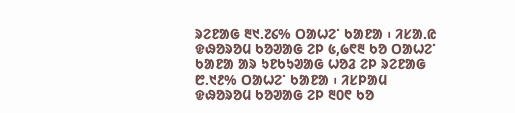ᱨᱮᱱᱟᱜ ᱓᱑.᱗᱔% ᱛᱟᱦᱮᱸ ᱠᱟᱱᱟ ᱾ ᱤᱥᱟᱹᱭ ᱫᱷᱚᱨᱚᱢ ᱠᱚᱣᱟᱜ ᱮᱞ ᱕,᱙᱖᱓ ᱠᱚ ᱛᱟᱦᱮᱸ ᱠᱟᱱᱟ ᱟᱨ ᱩᱱᱠᱩᱣᱟᱜ ᱦᱚᱲ ᱮᱞ ᱨᱮᱱᱟᱜ ᱘.᱑᱒% ᱛᱟᱦᱮᱸ ᱠᱟᱱᱟ ᱾ ᱤᱥᱞᱟᱢ ᱫᱷᱚᱨᱚᱢ ᱠᱚᱣᱟᱜ ᱮᱞ ᱓᱐᱖ ᱠᱚ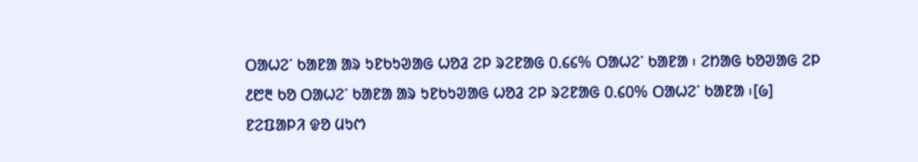ᱛᱟᱦᱮᱸ ᱠᱟᱱᱟ ᱟᱨ ᱩᱱᱠᱩᱣᱟᱜ ᱦᱚᱲ ᱮᱞ ᱨᱮᱱᱟᱜ ᱐.᱔᱔% ᱛᱟᱦᱮᱸ ᱠᱟᱱᱟ ᱾ ᱮᱴᱟᱜ ᱠᱚᱣᱟᱜ ᱮᱞ ᱒᱘᱓ ᱠᱚ ᱛᱟᱦᱮᱸ ᱠᱟᱱᱟ ᱟᱨ ᱩᱱᱠᱩᱣᱟᱜ ᱦᱚᱲ ᱮᱞ ᱨᱮᱱᱟᱜ ᱐.᱔᱐% ᱛᱟᱦᱮᱸ ᱠᱟᱱᱟ ᱾[᱙]
ᱱᱮᱯᱟᱞᱤ ᱫᱚ ᱢᱩᱬ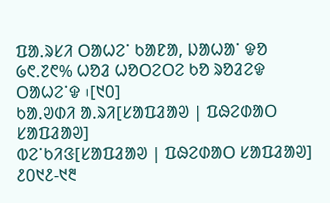ᱯᱟᱹᱨᱥᱤ ᱛᱟᱦᱮᱸ ᱠᱟᱱᱟ, ᱡᱟᱦᱟᱸ ᱫᱚ ᱙᱖.᱗᱖% ᱦᱚᱲ ᱦᱚᱛᱮᱛᱮ ᱠᱚ ᱨᱚᱲᱮᱫ ᱛᱟᱦᱮᱸᱫ ᱾[᱑᱐]
ᱠᱟᱹᱣᱰᱤ ᱟᱹᱨᱤ[ᱥᱟᱯᱲᱟᱣ | ᱯᱷᱮᱰᱟᱛ ᱥᱟᱯᱲᱟᱣ]
ᱵᱮᱸᱠᱤᱝ[ᱥᱟᱯᱲᱟᱣ | ᱯᱷᱮᱰᱟᱛ ᱥᱟᱯᱲᱟᱣ]
᱒᱐᱑᱒-᱑᱓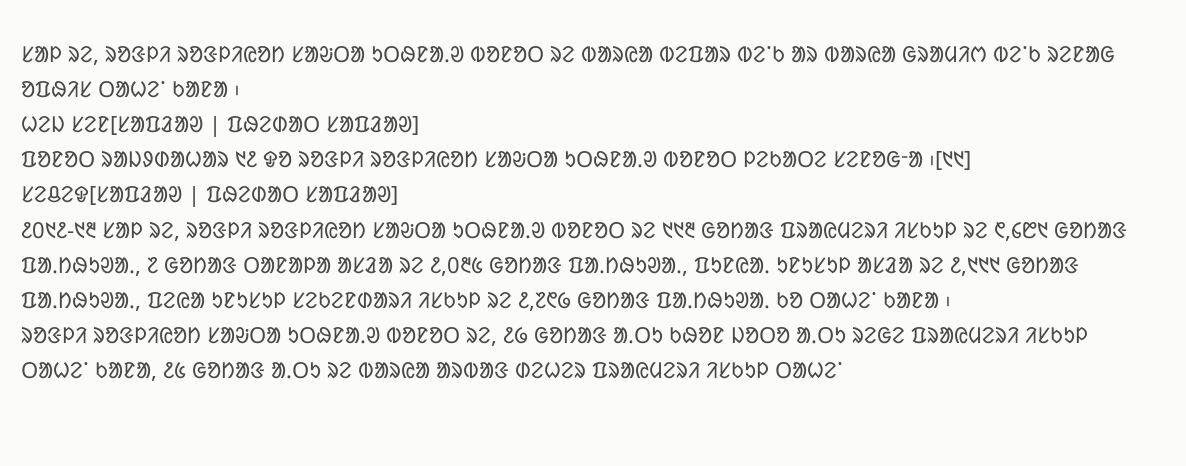ᱥᱟᱞ ᱨᱮ, ᱨᱚᱝᱞᱤ ᱨᱚᱝᱞᱤᱭᱚᱴ ᱥᱟᱶᱛᱟ ᱩᱛᱷᱱᱟᱹᱣ ᱵᱚᱱᱚᱛ ᱨᱮ ᱵᱟᱨᱭᱟ ᱵᱮᱯᱟᱨ ᱵᱮᱸᱠ ᱟᱨ ᱵᱟᱨᱭᱟ ᱜᱨᱟᱢᱤᱬ ᱵᱮᱸᱠ ᱨᱮᱱᱟᱜ ᱚᱯᱷᱤᱥ ᱛᱟᱦᱮᱸ ᱠᱟᱱᱟ ᱾
ᱦᱮᱡ ᱥᱮᱱ[ᱥᱟᱯᱲᱟᱣ | ᱯᱷᱮᱰᱟᱛ ᱥᱟᱯᱲᱟᱣ]
ᱯᱚᱱᱚᱛ ᱨᱟᱡᱽᱰᱟᱦᱟᱨ ᱑᱒ ᱫᱚ ᱨᱚᱝᱞᱤ ᱨᱚᱝᱞᱤᱭᱚᱴ ᱥᱟᱶᱛᱟ ᱩᱛᱷᱱᱟᱹᱣ ᱵᱚᱱᱚᱛ ᱞᱮᱠᱟᱛᱮ ᱥᱮᱱᱚᱜᱼᱟ ᱾[᱑᱑]
ᱥᱮᱪᱮᱫ[ᱥᱟᱯᱲᱟᱣ | ᱯᱷᱮᱰᱟᱛ ᱥᱟᱯᱲᱟᱣ]
᱒᱐᱑᱒-᱑᱓ ᱥᱟᱞ ᱨᱮ, ᱨᱚᱝᱞᱤ ᱨᱚᱝᱞᱤᱭᱚᱴ ᱥᱟᱶᱛᱟ ᱩᱛᱷᱱᱟᱹᱣ ᱵᱚᱱᱚᱛ ᱨᱮ ᱑᱑᱓ ᱜᱚᱴᱟᱝ ᱯᱨᱟᱭᱢᱮᱨᱤ ᱤᱥᱠᱩᱞ ᱨᱮ ᱖,᱔᱘᱑ ᱜᱚᱴᱟᱝ ᱯᱟᱹᱴᱷᱩᱣᱟᱹ, ᱗ ᱜᱚᱴᱟᱝ ᱛᱟᱱᱟᱞᱟ ᱟᱥᱲᱟ ᱨᱮ ᱒,᱐᱓᱕ ᱜᱚᱴᱟᱝ ᱯᱟᱹᱴᱷᱩᱣᱟᱹ, ᱯᱩᱱᱭᱟᱹ ᱩᱱᱩᱥᱩᱞ ᱟᱥᱲᱟ ᱨᱮ ᱒,᱑᱑᱑ ᱜᱚᱴᱟᱝ ᱯᱟᱹᱴᱷᱩᱣᱟᱹ, ᱯᱮᱭᱟ ᱩᱱᱩᱥᱩᱞ ᱥᱮᱠᱮᱱᱰᱟᱨᱤ ᱤᱥᱠᱩᱞ ᱨᱮ ᱒,᱗᱖᱙ ᱜᱚᱴᱟᱝ ᱯᱟᱹᱴᱷᱩᱣᱟᱹ ᱠᱚ ᱛᱟᱦᱮᱸ ᱠᱟᱱᱟ ᱾
ᱨᱚᱝᱞᱤ ᱨᱚᱝᱞᱤᱭᱚᱴ ᱥᱟᱶᱛᱟ ᱩᱛᱷᱱᱟᱹᱣ ᱵᱚᱱᱚᱛ ᱨᱮ, ᱒᱙ ᱜᱚᱴᱟᱝ ᱟᱹᱛᱩ ᱠᱷᱚᱱ ᱡᱚᱛᱚ ᱟᱹᱛᱩ ᱨᱮᱜᱮ ᱯᱨᱟᱭᱢᱮᱨᱤ ᱤᱥᱠᱩᱞ ᱛᱟᱦᱮᱸ ᱠᱟᱱᱟ, ᱒᱕ ᱜᱚᱴᱟᱝ ᱟᱹᱛᱩ ᱨᱮ ᱵᱟᱨᱭᱟ ᱟᱨᱵᱟᱝ ᱰᱮᱦᱮᱨ ᱯᱨᱟᱭᱢᱮᱨᱤ ᱤᱥᱠᱩᱞ ᱛᱟᱦᱮᱸ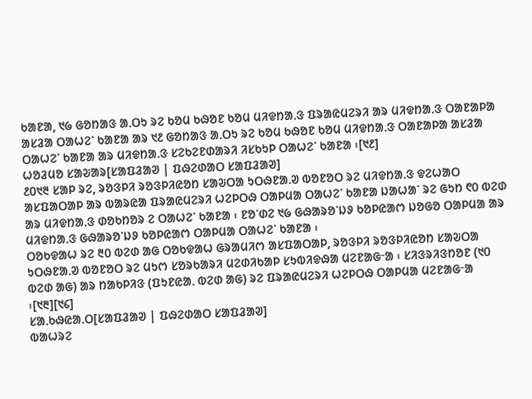ᱠᱟᱱᱟ, ᱑᱙ ᱜᱚᱴᱟᱝ ᱟᱹᱛᱩ ᱨᱮ ᱠᱚᱢ ᱠᱷᱚᱱ ᱠᱚᱢ ᱢᱤᱫᱴᱟᱹᱝ ᱯᱨᱟᱭᱢᱮᱨᱤ ᱟᱨ ᱢᱤᱫᱴᱟᱹᱝ ᱛᱟᱱᱟᱞᱟ ᱟᱥᱲᱟ ᱛᱟᱦᱮᱸ ᱠᱟᱱᱟ ᱟᱨ ᱑᱒ ᱜᱚᱴᱟᱝ ᱟᱹᱛᱩ ᱨᱮ ᱠᱚᱢ ᱠᱷᱚᱱ ᱠᱚᱢ ᱢᱤᱫᱴᱟᱹᱝ ᱛᱟᱱᱟᱞᱟ ᱟᱥᱲᱟ ᱛᱟᱦᱮᱸ ᱠᱟᱱᱟ ᱟᱨ ᱢᱤᱫᱴᱟᱹᱝ ᱥᱮᱠᱮᱱᱰᱟᱨᱤ ᱤᱥᱠᱩᱞ ᱛᱟᱦᱮᱸ ᱠᱟᱱᱟ ᱾[᱑᱒]
ᱦᱚᱲᱢᱚ ᱥᱟᱶᱟᱨ[ᱥᱟᱯᱲᱟᱣ | ᱯᱷᱮᱰᱟᱛ ᱥᱟᱯᱲᱟᱣ]
᱒᱐᱑᱓ ᱥᱟᱞ ᱨᱮ, ᱨᱚᱝᱞᱤ ᱨᱚᱝᱞᱤᱭᱚᱴ ᱥᱟᱶᱛᱟ ᱩᱛᱷᱱᱟᱹᱣ ᱵᱚᱱᱚᱛ ᱨᱮ ᱢᱤᱫᱴᱟᱹᱝ ᱫᱮᱦᱟᱛ ᱟᱥᱯᱟᱛᱟᱞ ᱟᱨ ᱵᱟᱨᱭᱟ ᱯᱨᱟᱭᱢᱮᱨᱤ ᱦᱮᱞᱛᱷ ᱛᱟᱞᱢᱟ ᱛᱟᱦᱮᱸ ᱠᱟᱱᱟ ᱡᱟᱦᱟᱸ ᱨᱮ ᱜᱩᱴ ᱖᱐ ᱵᱮᱰ ᱟᱨ ᱢᱤᱫᱴᱟᱹᱝ ᱰᱚᱠᱴᱚᱨ ᱮ ᱛᱟᱦᱮᱸ ᱠᱟᱱᱟ ᱾ ᱱᱚᱸᱰᱮ ᱑᱙ ᱜᱷᱟᱨᱚᱸᱡᱽ ᱠᱚᱞᱭᱟᱬ ᱡᱚᱜᱚ ᱛᱟᱞᱢᱟ ᱟᱨ ᱢᱤᱫᱴᱟᱹᱝ ᱜᱷᱟᱨᱚᱸᱡᱽ ᱠᱚᱞᱭᱟᱬ ᱛᱟᱞᱢᱟ ᱛᱟᱦᱮᱸ ᱠᱟᱱᱟ ᱾
ᱛᱚᱠᱫᱟᱦ ᱨᱮ ᱓᱐ ᱵᱮᱰ ᱟᱜ ᱛᱚᱠᱫᱟᱦ ᱜᱨᱟᱢᱤᱬ ᱟᱥᱯᱟᱛᱟᱞ, ᱨᱚᱝᱞᱤ ᱨᱚᱝᱞᱤᱭᱚᱴ ᱥᱟᱶᱛᱟ ᱩᱛᱷᱱᱟᱹᱣ ᱵᱚᱱᱚᱛ ᱨᱮ ᱢᱩᱬ ᱥᱚᱨᱠᱟᱨᱤ ᱢᱮᱰᱤᱠᱟᱞ ᱥᱩᱵᱤᱫᱷᱟ ᱢᱮᱱᱟᱜᱼᱟ ᱾ ᱥᱤᱝᱨᱤᱝᱴᱚᱱ (᱑᱐ ᱵᱮᱰ ᱟᱜ) ᱟᱨ ᱴᱟᱠᱞᱤᱝ (ᱯᱩᱱᱭᱟᱹ ᱵᱮᱰ ᱟᱜ) ᱨᱮ ᱯᱨᱟᱭᱢᱮᱨᱤ ᱦᱮᱞᱛᱷ ᱛᱟᱞᱢᱟ ᱢᱮᱱᱟᱜᱼᱟ ᱾[᱑᱓][᱑᱔]
ᱥᱟᱹᱠᱷᱭᱟᱹᱛ[ᱥᱟᱯᱲᱟᱣ | ᱯᱷᱮᱰᱟᱛ ᱥᱟᱯᱲᱟᱣ]
ᱵᱟᱦᱨᱮ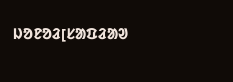ᱡᱚᱱᱚᱲ[ᱥᱟᱯᱲᱟᱣ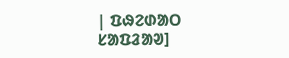| ᱯᱷᱮᱰᱟᱛ ᱥᱟᱯᱲᱟᱣ]